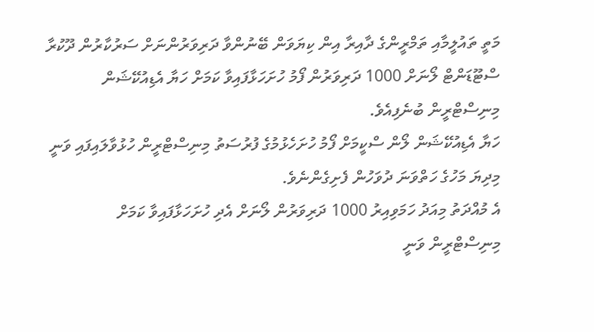މަތީ ތައުލީމާއި ތަމްރީންގެ ދާއިރާ އިން ކިޔަވަން ބޭނުންވާ ދަރިވަރުންނަށް ސަރުކާރުން ދޫކުރާ ސްޓޫޑަންޓް ލޯނަށް 1000 ދަރިވަރުން ފޯމު ހުށަހަޅާފައިވާ ކަމަށް ހަޔާ އެޑިއުކޭޝަން މިނިސްޓްރީން ބުނެފިއެވެ.
ހަޔާ އެޑިއުކޭޝަން ލޯން ސްކީމަށް ފޯމު ހުށަހެޅުމުގެ ފުރުސަތު މިނިސްޓްރީން ހުޅުވާލައިފައި ވަނީ މިދިޔަ މަހުގެ ހަތްވަނަ ދުވަހުން ފެށިގެންނެވެ.
އެ މުއްދަތު މިއަދު ހަމަވިއިރު 1000 ދަރިވަރުން ލޯނަށް އެދި ހުށަހަޅާފައިވާ ކަމަށް މިނިސްޓްރީން ވަނީ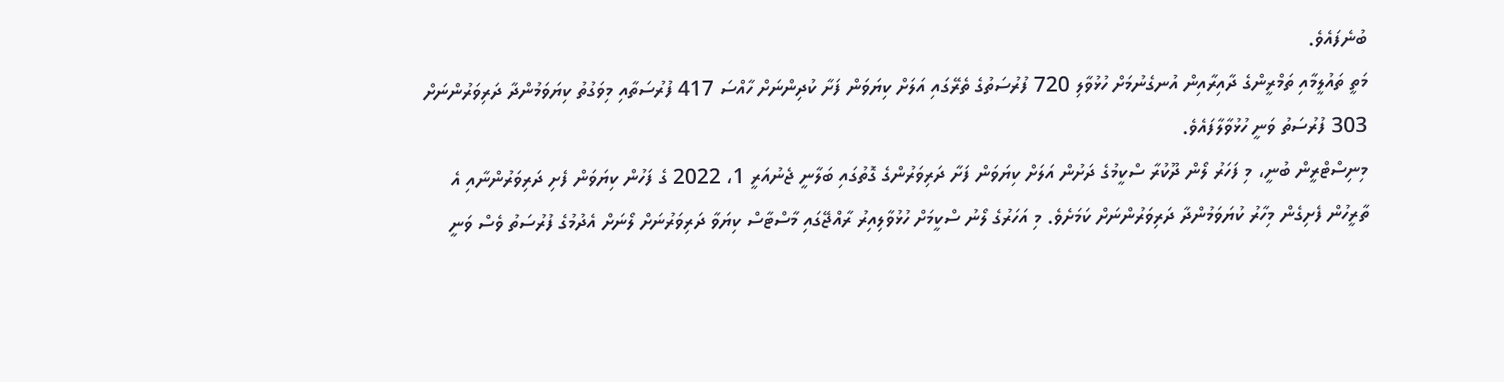ބުނެފައެވެ.
މަތީ ތައުލީމާއި ތަމްރީންގެ ދާއިރާއިން އުނގެނުމަށް ހުޅުވާލި 720 ފުރުސަތުގެ ތެރޭގައި އަލަށް ކިޔަވަން ފަށާ ކުދިންނަށް ހާއްސަ 417 ފުރުސަތާއި މިވަގުތު ކިޔަވަމުންދާ ދަރިވަރުންނަށް 303 ފުރުސަތު ވަނީ ހުޅުވާލާފައެވެ.
މިނިސްޓްރީން ބުނީ، މި ފަހަރު ލޯން ދޫކުރާ ސްކީމުގެ ދަށުން އަލަށް ކިޔަވަން ފަށާ ދަރިވަރުންގެ ގޮތުގައި ބަލާނީ ޖެނުއަރީ 1، 2022 ގެ ފަހުން ކިޔަވަން ފެށި ދަރިވަރުންނާއި އެ ތާރީހުން ފެށިގެން މިހާރު ކުޔަވަމުންދާ ދަރިވަރުންނަށް ކަމަށެވެ. މި އަހަރުގެ ލޯނު ސްކީމަށް ހުޅުވާލިއިރު ރާއްޖޭގައި މާސްޓާސް ކިޔަވާ ދަރިވަރުނަށް ލޯނަށް އެދުމުގެ ފުރުސަތު ވެސް ވަނީ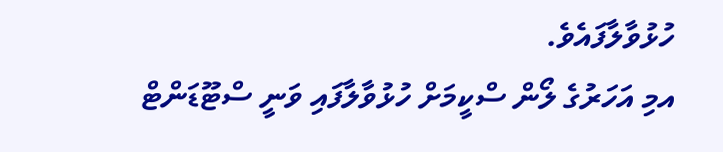ހުޅުވާލާފައެވެ.
އމި އަހަރުގެ ލޯން ސްކީމަށް ހުޅުވާލާފައި ވަނީ ސްޓޫޑަންޓް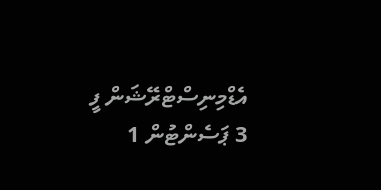އެޑްމިނިސްޓްރޭޝަން ފީ 3 ޕަސެންޓުން 1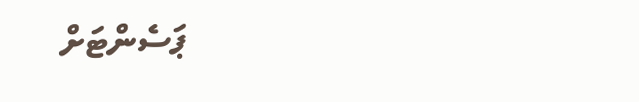ޕަސެންޓަށް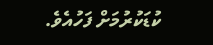ކުޑަކުރުމަށް ފަހުއެވެ.